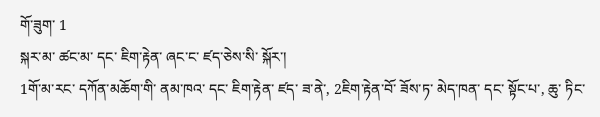གོ་ཟུག་ 1
སྐར་མ་ ཚང་མ་ དང་ ཇིག་རྟེན་ ཞང་ང་ ཛད་ཅེས་སི་ སྐོར་།
1གོ་མ་རང་ དཀོན་མཆོག་གི་ ནམ་ཁའ་ དང་ ཇིག་རྟེན་ ཛད་ ཟ་ནེ་, 2ཇིག་རྟེན་བོ་ ཟོས་ཏ་ མེད་ཁན་ དང་ སྟོང་པ་, ཆུ་ ཏིང་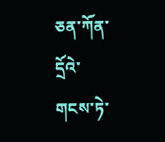ཅན་ཀོན་དྲོའེ་ གངས་ཏེ་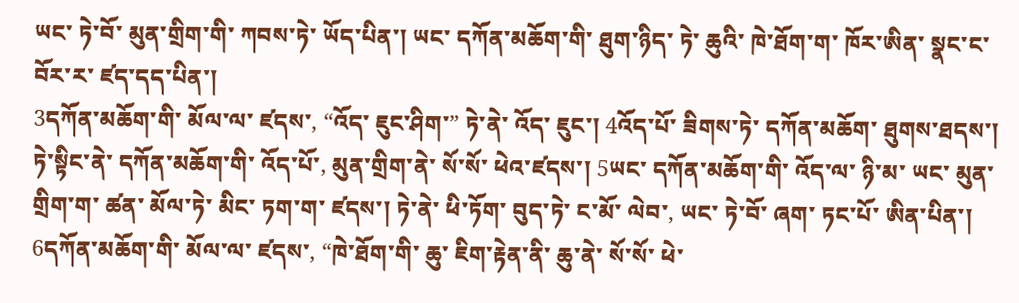ཡང་ ཏེ་བོ་ མུན་གྲིག་གི་ ཀབས་ཏེ་ ཡོད་པིན་། ཡང་ དཀོན་མཆོག་གི་ ཐུག་ཉིད་ ཏེ་ ཆུའི་ ཁེ་ཐོག་ག་ ཁོར་ཨིན་ སྣང་ང་ བོར་ར་ ཛད་དད་པིན་།
3དཀོན་མཆོག་གི་ མོལ་ལ་ ཛདས་, “འོད་ ཇུང་ཤིག་” ཏེ་ནེ་ འོད་ ཇུང་། 4འོད་པོ་ ཟིགས་ཏེ་ དཀོན་མཆོག་ ཐུགས་ཐདས་། ཏེ་སྟིང་ནེ་ དཀོན་མཆོག་གི་ འོད་པོ་, མུན་གྲིག་ནེ་ སོ་སོ་ ཕེའ་ཛདས་། 5ཡང་ དཀོན་མཆོག་གི་ འོད་ལ་ ཉི་མ་ ཡང་ མུན་གྲིག་ག་ ཚན་ མོལ་ཏེ་ མིང་ ཏག་ག་ ཛདས་། ཏེ་ནེ་ ཕི་ཏོག་ བུད་ཏེ་ ང་མོ་ ལེབ་, ཡང་ ཏེ་བོ་ ཞག་ ཏང་པོ་ ཨིན་པིན་།
6དཀོན་མཆོག་གི་ མོལ་ལ་ ཛདས་, “ཁེ་ཐོག་གི་ ཆུ་ ཇིག་རྟེན་ནི་ ཆུ་ནེ་ སོ་སོ་ ཕེ་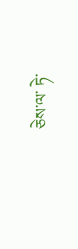ཅེས་ལ་ ཏེ་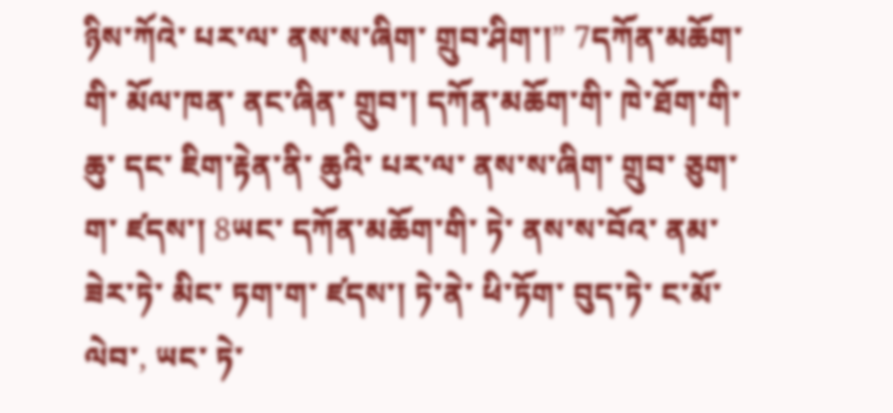ཉིས་ཀོའེ་ པར་ལ་ ནས་ས་ཞིག་ གྲུབ་ཤིག་།” 7དཀོན་མཆོག་གི་ མོལ་ཁན་ ནང་ཞིན་ གྲུབ་། དཀོན་མཆོག་གི་ ཁེ་ཐོག་གི་ ཆུ་ དང་ ཇིག་རྟེན་ནི་ ཆུའི་ པར་ལ་ ནས་ས་ཞིག་ གྲུབ་ ཅུག་ག་ ཛདས་། 8ཡང་ དཀོན་མཆོག་གི་ ཏེ་ ནས་ས་བོའ་ ནམ་ ཟེར་ཏེ་ མིང་ ཏག་ག་ ཛདས་། ཏེ་ནེ་ ཕི་ཏོག་ བུད་ཏེ་ ང་མོ་ ལེབ་, ཡང་ ཏེ་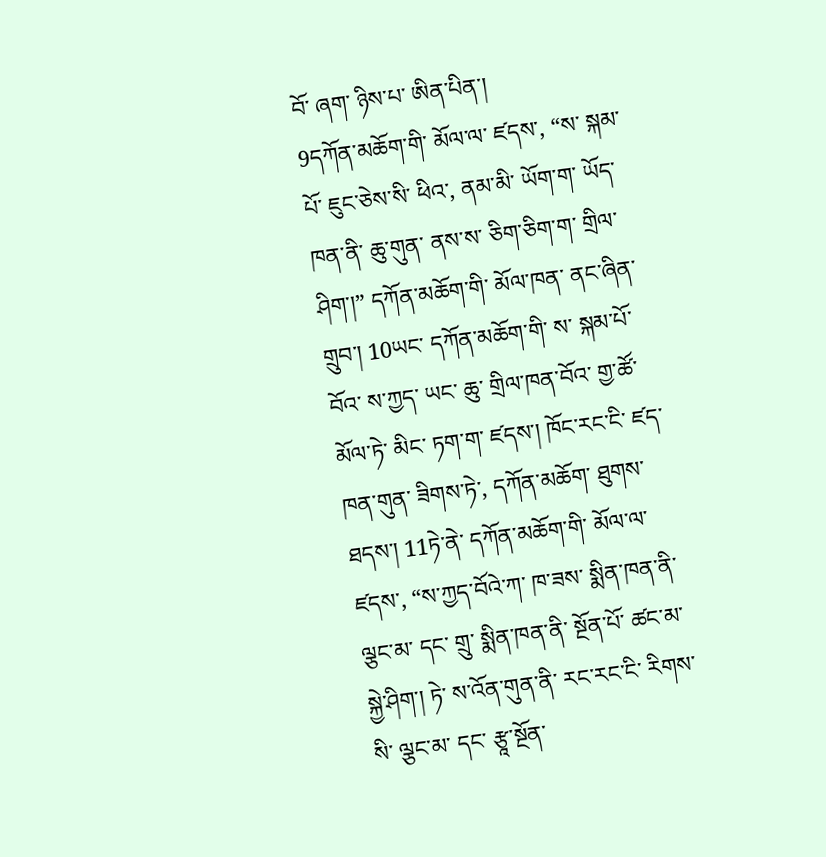བོ་ ཞག་ ཉིས་པ་ ཨིན་པིན་།
9དཀོན་མཆོག་གི་ མོལ་ལ་ ཛདས་, “ས་ སྐམ་པོ་ ཇུང་ཅེས་སི་ ཕིའ་, ནམ་མི་ ཡོག་ག་ ཡོད་ཁན་ནི་ ཆུ་གུན་ ནས་ས་ ཅིག་ཅིག་ག་ གྲིལ་ཤིག་།” དཀོན་མཆོག་གི་ མོལ་ཁན་ ནང་ཞིན་ གྲུབ་། 10ཡང་ དཀོན་མཆོག་གི་ ས་ སྐམ་པོ་བོའ་ ས་ཀྱད་ ཡང་ ཆུ་ གྲིལ་ཁན་བོའ་ གྱ་ཚོ་ མོལ་ཏེ་ མིང་ ཏག་ག་ ཛདས་། ཁོང་རང་ངི་ ཛད་ཁན་གུན་ ཟིགས་ཏེ་, དཀོན་མཆོག་ ཐུགས་ཐདས་། 11ཏེ་ནེ་ དཀོན་མཆོག་གི་ མོལ་ལ་ ཛདས་, “ས་ཀྱད་བོའེ་ཀ་ ཁ་ཟས་ སྨིན་ཁན་ནི་ ལྕང་མ་ དང་ གྲུ་ སྨིན་ཁན་ནི་ སྔོན་པོ་ ཚང་མ་ སྐྱེ་ཤིག་། ཏེ་ ས་འོན་གུན་ནི་ རང་རང་ངི་ རིགས་སི་ ལྕང་མ་ དང་ རྩཱ་སྔོན་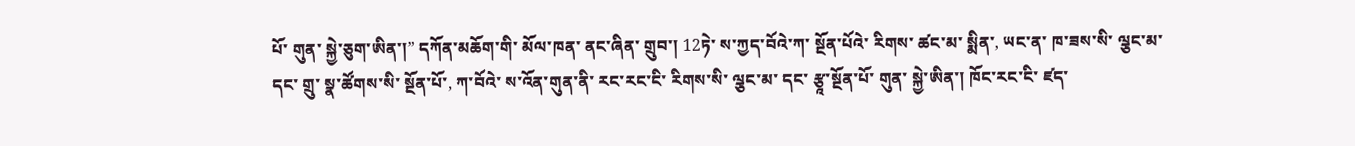པོ་ གུན་ སྐྱེ་ཅུག་ཨིན་།” དཀོན་མཆོག་གི་ མོལ་ཁན་ ནང་ཞིན་ གྲུབ་། 12ཏེ་ ས་ཀྱད་བོའེ་ཀ་ སྔོན་པོའེ་ རིགས་ ཚང་མ་ སྨིན་, ཡང་ན་ ཁ་ཟས་སི་ ལྕང་མ་ དང་ གྲུ་ སྣ་ཚོགས་སི་ སྔོན་པོ་, ཀ་བོའེ་ ས་འོན་གུན་ནི་ རང་རང་ངི་ རིགས་སི་ ལྕང་མ་ དང་ རྩཱ་སྔོན་པོ་ གུན་ སྐྱེ་ཨིན་། ཁོང་རང་ངི་ ཛད་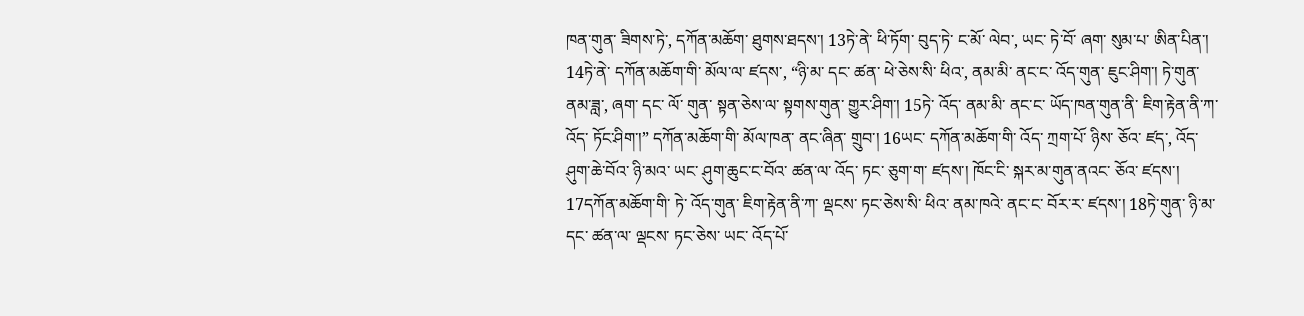ཁན་གུན་ ཟིགས་ཏེ་, དཀོན་མཆོག་ ཐུགས་ཐདས་། 13ཏེ་ནེ་ ཕི་ཏོག་ བུད་ཏེ་ ང་མོ་ ལེབ་, ཡང་ ཏེ་བོ་ ཞག་ སུམ་པ་ ཨིན་པིན་།
14ཏེ་ནེ་ དཀོན་མཆོག་གི་ མོལ་ལ་ ཛདས་, “ཉི་མ་ དང་ ཚན་ ཕེ་ཅེས་སི་ ཕིའ་, ནམ་མི་ ནང་ང་ འོད་གུན་ ཇུང་ཤིག་། ཏེ་གུན་ ནམ་ཟླ་, ཞག་ དང་ ལོ་ གུན་ སྟན་ཅེས་ལ་ སྟགས་གུན་ གྱུར་ཤིག་། 15ཏེ་ འོད་ ནམ་མི་ ནང་ང་ ཡོད་ཁན་གུན་ནི་ ཇིག་རྟེན་ནི་ཀ་ འོད་ ཏོང་ཤིག་།” དཀོན་མཆོག་གི་ མོལ་ཁན་ ནང་ཞིན་ གྲུབ་། 16ཡང་ དཀོན་མཆོག་གི་ འོད་ ཀྲག་པོ་ ཉིས་ ཅོའ་ ཛད་, འོད་ ཤུག་ཆེ་བོའ་ ཉི་མའ་ ཡང་ ཤུག་ཆུང་ང་བོའ་ ཚན་ལ་ འོད་ ཏང་ ཅུག་ག་ ཛདས་། ཁོང་ངི་ སྐར་མ་གུན་ནའང་ ཅོའ་ ཛདས་། 17དཀོན་མཆོག་གི་ ཏེ་ འོད་གུན་ ཇིག་རྟེན་ནི་ཀ་ ལྡངས་ ཏང་ཅེས་སི་ ཕིའ་ ནམ་ཁའེ་ ནང་ང་ བོར་ར་ ཛདས་། 18ཏེ་གུན་ ཉི་མ་ དང་ ཚན་ལ་ ལྡངས་ ཏང་ཅེས་ ཡང་ འོད་པོ་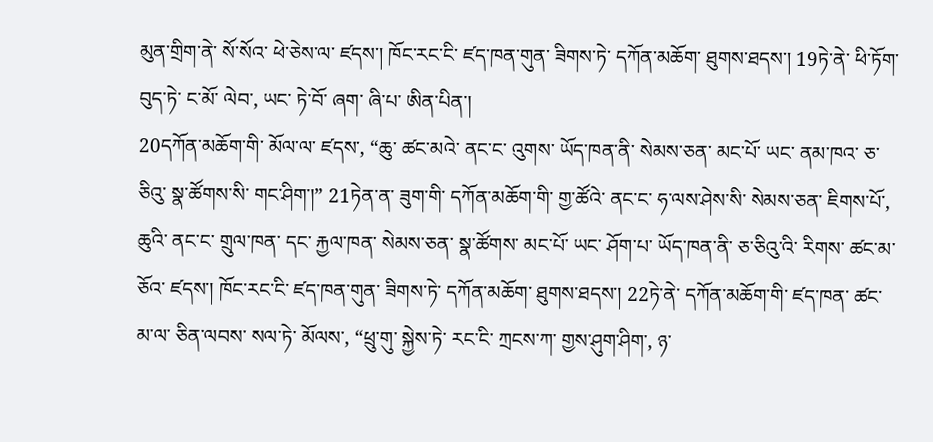མུན་གྲིག་ནེ་ སོ་སོའ་ ཕེ་ཅེས་ལ་ ཛདས་། ཁོང་རང་ངི་ ཛད་ཁན་གུན་ ཟིགས་ཏེ་ དཀོན་མཆོག་ ཐུགས་ཐདས་། 19ཏེ་ནེ་ ཕི་ཏོག་ བུད་ཏེ་ ང་མོ་ ལེབ་, ཡང་ ཏེ་བོ་ ཞག་ ཞི་པ་ ཨིན་པིན་།
20དཀོན་མཆོག་གི་ མོལ་ལ་ ཛདས་, “ཆུ་ ཚང་མའེ་ ནང་ང་ འུགས་ ཡོད་ཁན་ནི་ སེམས་ཅན་ མང་པོ་ ཡང་ ནམ་ཁའ་ ཅ་ཅིའུ་ སྣ་ཚོགས་སི་ གང་ཤིག་།” 21ཏེན་ན་ ཟུག་གི་ དཀོན་མཆོག་གི་ གྱ་ཚོའེ་ ནང་ང་ ཧ་ལས་ཤེས་སི་ སེམས་ཅན་ ཇིགས་པོ་, ཆུའི་ ནང་ང་ གྲུལ་ཁན་ དང་ རྐྱལ་ཁན་ སེམས་ཅན་ སྣ་ཚོགས་ མང་པོ་ ཡང་ ཤོག་པ་ ཡོད་ཁན་ནི་ ཅ་ཅིའུ་འི་ རིགས་ ཚང་མ་ ཅོའ་ ཛདས་། ཁོང་རང་ངི་ ཛད་ཁན་གུན་ ཟིགས་ཏེ་ དཀོན་མཆོག་ ཐུགས་ཐདས་། 22ཏེ་ནེ་ དཀོན་མཆོག་གི་ ཛད་ཁན་ ཚང་མ་ལ་ ཅིན་ལབས་ སལ་ཏེ་ མོལས་, “ཕྲུ་གུ་ སྐྱེས་ཏེ་ རང་ངི་ ཀྲངས་ཀ་ གྱས་ཤུག་ཤིག་, ཉ་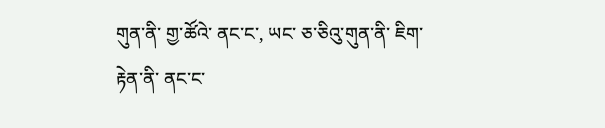གུན་ནི་ གྱ་ཚོའེ་ ནང་ང་, ཡང་ ཅ་ཅིའུ་གུན་ནི་ ཇིག་རྟེན་ནི་ ནང་ང་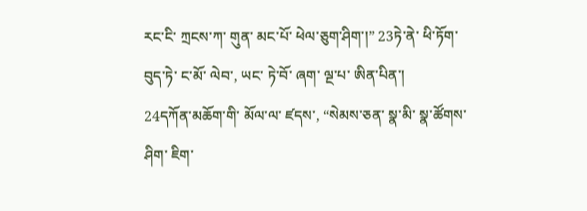རང་ངི་ ཀྲངས་ཀ་ གུན་ མང་པོ་ ཕེལ་ཅུག་ཤིག་།” 23ཏེ་ནེ་ ཕི་ཏོག་ བུད་ཏེ་ ང་མོ་ ལེབ་, ཡང་ ཏེ་བོ་ ཞག་ ལྔ་པ་ ཨིན་པིན་།
24དཀོན་མཆོག་གི་ མོལ་ལ་ ཛདས་, “སེམས་ཅན་ སྣ་མི་ སྣ་ཚོགས་ཤིག་ ཇིག་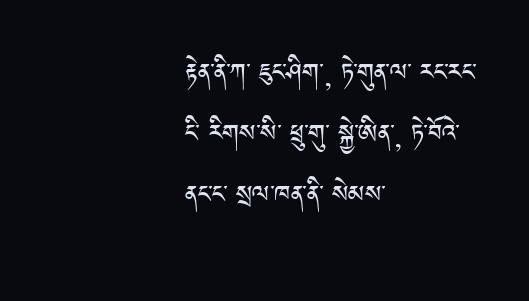རྟེན་ནི་ཀ་ ཇུང་ཤིག་, ཏེ་གུན་ལ་ རང་རང་ངི་ རིགས་སི་ ཕྲུ་གུ་ སྐྱེ་ཨིན་, ཏེ་བོའེ་ ནང་ང་ སྲལ་ཁན་ནི་ སེམས་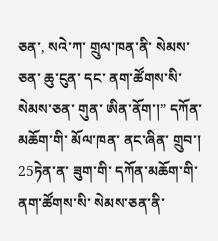ཅན་, སའེ་ཀ་ གྲུལ་ཁན་ནི་ སེམས་ཅན་ ཆུ་ངུན་ དང་ ནག་ཚོགས་སི་ སེམས་ཅན་ གུན་ ཨིན་ནོག་།” དཀོན་མཆོག་གི་ མོལ་ཁན་ ནང་ཞིན་ གྲུབ་། 25ཏེན་ན་ ཟུག་གི་ དཀོན་མཆོག་གི་ ནག་ཚོགས་སི་ སེམས་ཅན་ནི་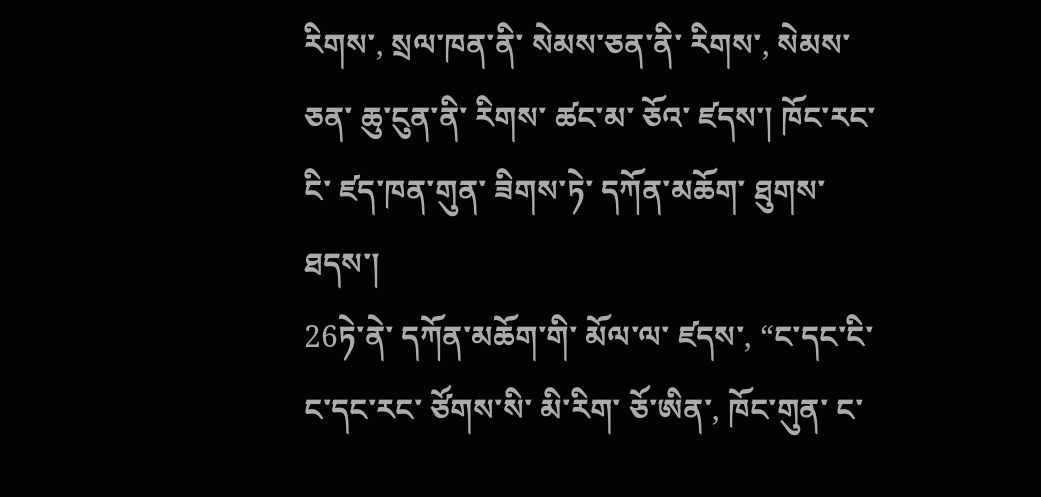རིགས་, སྲལ་ཁན་ནི་ སེམས་ཅན་ནི་ རིགས་, སེམས་ཅན་ ཆུ་ངུན་ནི་ རིགས་ ཚང་མ་ ཅོའ་ ཛདས་། ཁོང་རང་ངི་ ཛད་ཁན་གུན་ ཟིགས་ཏེ་ དཀོན་མཆོག་ ཐུགས་ཐདས་།
26ཏེ་ནེ་ དཀོན་མཆོག་གི་ མོལ་ལ་ ཛདས་, “ང་དང་ངི་ ང་དང་རང་ ཙོགས་སི་ མི་རིག་ ཅོ་ཨིན་, ཁོང་གུན་ ང་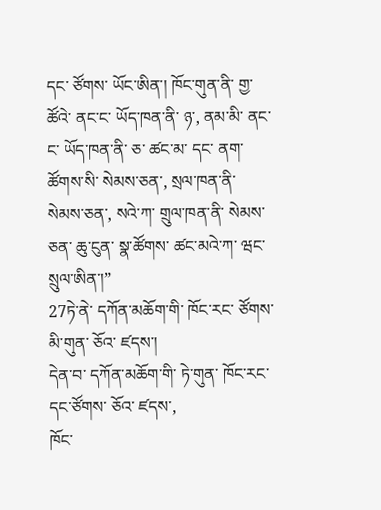དང་ ཙོགས་ ཡོང་ཨིན་། ཁོང་གུན་ནི་ གྱ་ཚོའེ་ ནང་ང་ ཡོད་ཁན་ནི་ ཉ་, ནམ་མི་ ནང་ང་ ཡོད་ཁན་ནི་ ཅ་ ཚང་མ་ དང་ ནག་ཚོགས་སི་ སེམས་ཅན་, སྲལ་ཁན་ནི་ སེམས་ཅན་, སའེ་ཀ་ གྲུལ་ཁན་ནི་ སེམས་ཅན་ ཆུ་ངུན་ སྣ་ཚོགས་ ཚང་མའེ་ཀ་ ཝང་སྲུལ་ཨིན་།”
27ཏེ་ནེ་ དཀོན་མཆོག་གི་ ཁོང་རང་ ཙོགས་ མི་གུན་ ཅོའ་ ཛདས་།
དེན་བ་ དཀོན་མཆོག་གི་ ཏེ་གུན་ ཁོང་རང་ དང་ཙོགས་ ཅོའ་ ཛདས་,
ཁོང་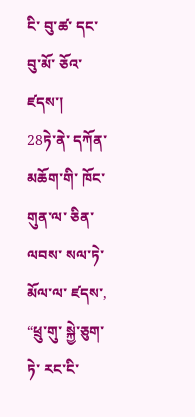ངི་ བུ་ཚ་ དང་ བུ་མོ་ ཅོའ་ ཛདས་།
28ཏེ་ནེ་ དཀོན་མཆོག་གི་ ཁོང་གུན་ལ་ ཅིན་ལབས་ སལ་ཏེ་ མོལ་ལ་ ཛདས་, “ཕྲུ་གུ་ སྐྱེ་ཅུག་ཏེ་ རང་ངི་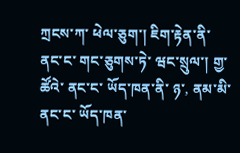ཀྲངས་ཀ་ ཕེལ་ཅུག་། ཇིག་རྟེན་ནི་ ནང་ང་ གང་ཅུགས་ཏེ་ ཝང་སྲུལ་། གྱ་ཚོའེ་ ནང་ང་ ཡོད་ཁན་ནི་ ཉ་, ནམ་མི་ ནང་ང་ ཡོད་ཁན་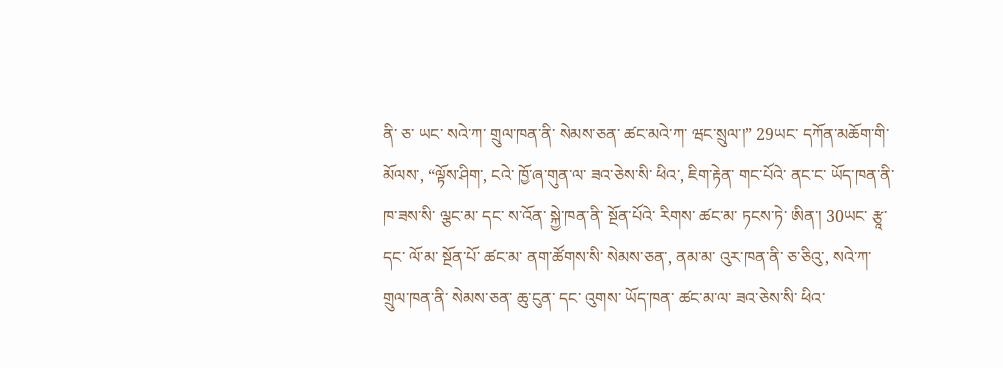ནི་ ཅ་ ཡང་ སའེ་ཀ་ གྲུལ་ཁན་ནི་ སེམས་ཅན་ ཚང་མའེ་ཀ་ ཝང་སྲུལ་།” 29ཡང་ དཀོན་མཆོག་གི་ མོལས་, “ལྟོས་ཤིག་, ངའེ་ ཁྱོ་ཞ་གུན་ལ་ ཟའ་ཅེས་སི་ ཕིའ་, ཇིག་རྟེན་ གང་པོའེ་ ནང་ང་ ཡོད་ཁན་ནི་ ཁ་ཟས་སི་ ལྕང་མ་ དང་ ས་འོན་ སྐྱེ་ཁན་ནི་ སྔོན་པོའེ་ རིགས་ ཚང་མ་ ཏངས་ཏེ་ ཨིན་། 30ཡང་ རྩཱ་ དང་ ལོ་མ་ སྔོན་པོ་ ཚང་མ་ ནག་ཚོགས་སི་ སེམས་ཅན་, ནམ་མ་ འུར་ཁན་ནི་ ཅ་ཅིའུ་, སའེ་ཀ་ གྲུལ་ཁན་ནི་ སེམས་ཅན་ ཆུ་ངུན་ དང་ འུགས་ ཡོད་ཁན་ ཚང་མ་ལ་ ཟའ་ཅེས་སི་ ཕིའ་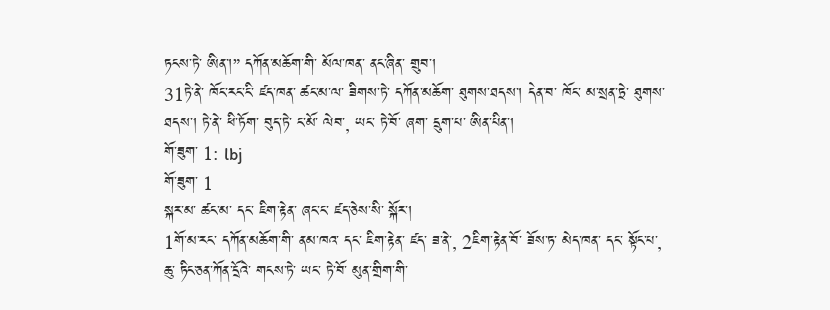ཏངས་ཏེ་ ཨིན་།” དཀོན་མཆོག་གི་ མོལ་ཁན་ ནང་ཞིན་ གྲུབ་།
31ཏེ་ནེ་ ཁོང་རང་ངི་ ཛད་ཁན་ ཚང་མ་ལ་ ཟིགས་ཏེ་ དཀོན་མཆོག་ ཐུགས་ཐདས་། དེན་བ་ ཁོང་ མ་སྲན་ཏྲེ་ ཐུགས་ཐདས་། ཏེ་ནེ་ ཕི་ཏོག་ བུད་ཏེ་ ང་མོ་ ལེབ་, ཡང་ ཏེ་བོ་ ཞག་ དྲུག་པ་ ཨིན་པིན་།
གོ་ཟུག་ 1: lbj
གོ་ཟུག་ 1
སྐར་མ་ ཚང་མ་ དང་ ཇིག་རྟེན་ ཞང་ང་ ཛད་ཅེས་སི་ སྐོར་།
1གོ་མ་རང་ དཀོན་མཆོག་གི་ ནམ་ཁའ་ དང་ ཇིག་རྟེན་ ཛད་ ཟ་ནེ་, 2ཇིག་རྟེན་བོ་ ཟོས་ཏ་ མེད་ཁན་ དང་ སྟོང་པ་, ཆུ་ ཏིང་ཅན་ཀོན་དྲོའེ་ གངས་ཏེ་ ཡང་ ཏེ་བོ་ མུན་གྲིག་གི་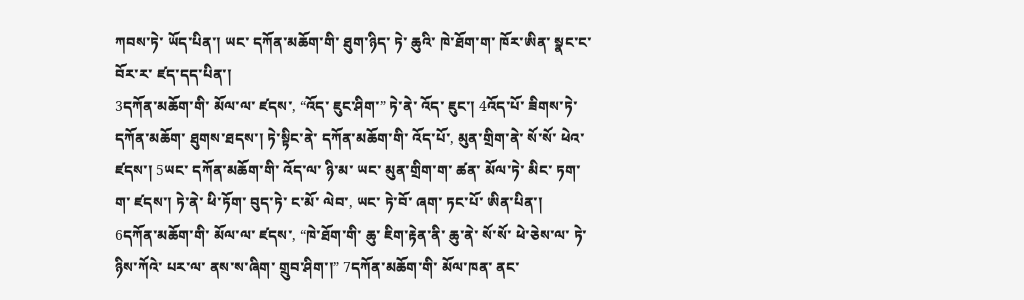ཀབས་ཏེ་ ཡོད་པིན་། ཡང་ དཀོན་མཆོག་གི་ ཐུག་ཉིད་ ཏེ་ ཆུའི་ ཁེ་ཐོག་ག་ ཁོར་ཨིན་ སྣང་ང་ བོར་ར་ ཛད་དད་པིན་།
3དཀོན་མཆོག་གི་ མོལ་ལ་ ཛདས་, “འོད་ ཇུང་ཤིག་” ཏེ་ནེ་ འོད་ ཇུང་། 4འོད་པོ་ ཟིགས་ཏེ་ དཀོན་མཆོག་ ཐུགས་ཐདས་། ཏེ་སྟིང་ནེ་ དཀོན་མཆོག་གི་ འོད་པོ་, མུན་གྲིག་ནེ་ སོ་སོ་ ཕེའ་ཛདས་། 5ཡང་ དཀོན་མཆོག་གི་ འོད་ལ་ ཉི་མ་ ཡང་ མུན་གྲིག་ག་ ཚན་ མོལ་ཏེ་ མིང་ ཏག་ག་ ཛདས་། ཏེ་ནེ་ ཕི་ཏོག་ བུད་ཏེ་ ང་མོ་ ལེབ་, ཡང་ ཏེ་བོ་ ཞག་ ཏང་པོ་ ཨིན་པིན་།
6དཀོན་མཆོག་གི་ མོལ་ལ་ ཛདས་, “ཁེ་ཐོག་གི་ ཆུ་ ཇིག་རྟེན་ནི་ ཆུ་ནེ་ སོ་སོ་ ཕེ་ཅེས་ལ་ ཏེ་ ཉིས་ཀོའེ་ པར་ལ་ ནས་ས་ཞིག་ གྲུབ་ཤིག་།” 7དཀོན་མཆོག་གི་ མོལ་ཁན་ ནང་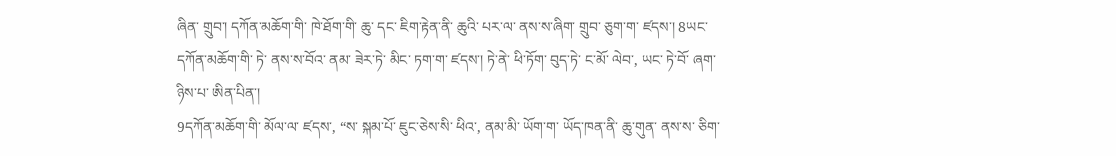ཞིན་ གྲུབ་། དཀོན་མཆོག་གི་ ཁེ་ཐོག་གི་ ཆུ་ དང་ ཇིག་རྟེན་ནི་ ཆུའི་ པར་ལ་ ནས་ས་ཞིག་ གྲུབ་ ཅུག་ག་ ཛདས་། 8ཡང་ དཀོན་མཆོག་གི་ ཏེ་ ནས་ས་བོའ་ ནམ་ ཟེར་ཏེ་ མིང་ ཏག་ག་ ཛདས་། ཏེ་ནེ་ ཕི་ཏོག་ བུད་ཏེ་ ང་མོ་ ལེབ་, ཡང་ ཏེ་བོ་ ཞག་ ཉིས་པ་ ཨིན་པིན་།
9དཀོན་མཆོག་གི་ མོལ་ལ་ ཛདས་, “ས་ སྐམ་པོ་ ཇུང་ཅེས་སི་ ཕིའ་, ནམ་མི་ ཡོག་ག་ ཡོད་ཁན་ནི་ ཆུ་གུན་ ནས་ས་ ཅིག་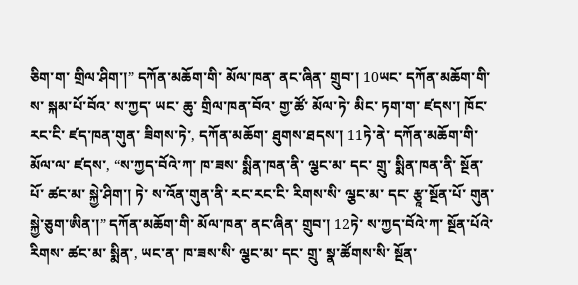ཅིག་ག་ གྲིལ་ཤིག་།” དཀོན་མཆོག་གི་ མོལ་ཁན་ ནང་ཞིན་ གྲུབ་། 10ཡང་ དཀོན་མཆོག་གི་ ས་ སྐམ་པོ་བོའ་ ས་ཀྱད་ ཡང་ ཆུ་ གྲིལ་ཁན་བོའ་ གྱ་ཚོ་ མོལ་ཏེ་ མིང་ ཏག་ག་ ཛདས་། ཁོང་རང་ངི་ ཛད་ཁན་གུན་ ཟིགས་ཏེ་, དཀོན་མཆོག་ ཐུགས་ཐདས་། 11ཏེ་ནེ་ དཀོན་མཆོག་གི་ མོལ་ལ་ ཛདས་, “ས་ཀྱད་བོའེ་ཀ་ ཁ་ཟས་ སྨིན་ཁན་ནི་ ལྕང་མ་ དང་ གྲུ་ སྨིན་ཁན་ནི་ སྔོན་པོ་ ཚང་མ་ སྐྱེ་ཤིག་། ཏེ་ ས་འོན་གུན་ནི་ རང་རང་ངི་ རིགས་སི་ ལྕང་མ་ དང་ རྩཱ་སྔོན་པོ་ གུན་ སྐྱེ་ཅུག་ཨིན་།” དཀོན་མཆོག་གི་ མོལ་ཁན་ ནང་ཞིན་ གྲུབ་། 12ཏེ་ ས་ཀྱད་བོའེ་ཀ་ སྔོན་པོའེ་ རིགས་ ཚང་མ་ སྨིན་, ཡང་ན་ ཁ་ཟས་སི་ ལྕང་མ་ དང་ གྲུ་ སྣ་ཚོགས་སི་ སྔོན་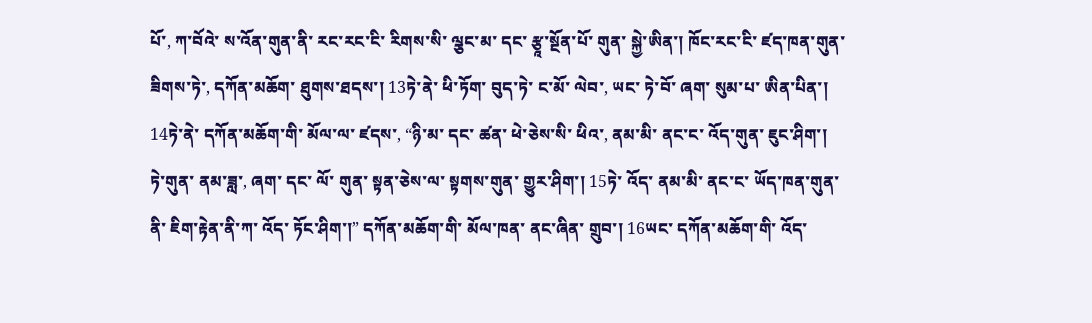པོ་, ཀ་བོའེ་ ས་འོན་གུན་ནི་ རང་རང་ངི་ རིགས་སི་ ལྕང་མ་ དང་ རྩཱ་སྔོན་པོ་ གུན་ སྐྱེ་ཨིན་། ཁོང་རང་ངི་ ཛད་ཁན་གུན་ ཟིགས་ཏེ་, དཀོན་མཆོག་ ཐུགས་ཐདས་། 13ཏེ་ནེ་ ཕི་ཏོག་ བུད་ཏེ་ ང་མོ་ ལེབ་, ཡང་ ཏེ་བོ་ ཞག་ སུམ་པ་ ཨིན་པིན་།
14ཏེ་ནེ་ དཀོན་མཆོག་གི་ མོལ་ལ་ ཛདས་, “ཉི་མ་ དང་ ཚན་ ཕེ་ཅེས་སི་ ཕིའ་, ནམ་མི་ ནང་ང་ འོད་གུན་ ཇུང་ཤིག་། ཏེ་གུན་ ནམ་ཟླ་, ཞག་ དང་ ལོ་ གུན་ སྟན་ཅེས་ལ་ སྟགས་གུན་ གྱུར་ཤིག་། 15ཏེ་ འོད་ ནམ་མི་ ནང་ང་ ཡོད་ཁན་གུན་ནི་ ཇིག་རྟེན་ནི་ཀ་ འོད་ ཏོང་ཤིག་།” དཀོན་མཆོག་གི་ མོལ་ཁན་ ནང་ཞིན་ གྲུབ་། 16ཡང་ དཀོན་མཆོག་གི་ འོད་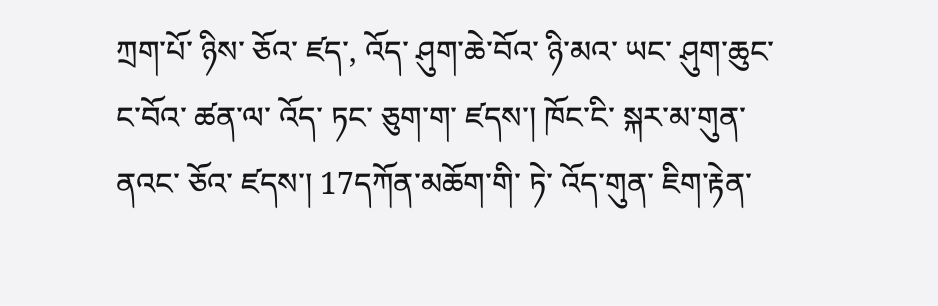ཀྲག་པོ་ ཉིས་ ཅོའ་ ཛད་, འོད་ ཤུག་ཆེ་བོའ་ ཉི་མའ་ ཡང་ ཤུག་ཆུང་ང་བོའ་ ཚན་ལ་ འོད་ ཏང་ ཅུག་ག་ ཛདས་། ཁོང་ངི་ སྐར་མ་གུན་ནའང་ ཅོའ་ ཛདས་། 17དཀོན་མཆོག་གི་ ཏེ་ འོད་གུན་ ཇིག་རྟེན་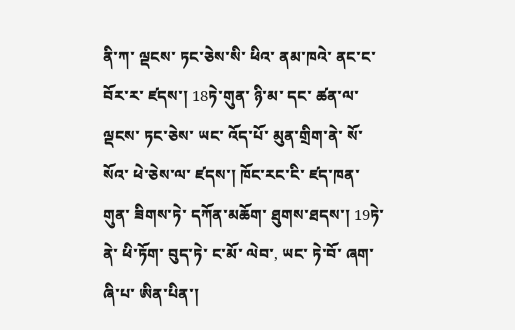ནི་ཀ་ ལྡངས་ ཏང་ཅེས་སི་ ཕིའ་ ནམ་ཁའེ་ ནང་ང་ བོར་ར་ ཛདས་། 18ཏེ་གུན་ ཉི་མ་ དང་ ཚན་ལ་ ལྡངས་ ཏང་ཅེས་ ཡང་ འོད་པོ་ མུན་གྲིག་ནེ་ སོ་སོའ་ ཕེ་ཅེས་ལ་ ཛདས་། ཁོང་རང་ངི་ ཛད་ཁན་གུན་ ཟིགས་ཏེ་ དཀོན་མཆོག་ ཐུགས་ཐདས་། 19ཏེ་ནེ་ ཕི་ཏོག་ བུད་ཏེ་ ང་མོ་ ལེབ་, ཡང་ ཏེ་བོ་ ཞག་ ཞི་པ་ ཨིན་པིན་།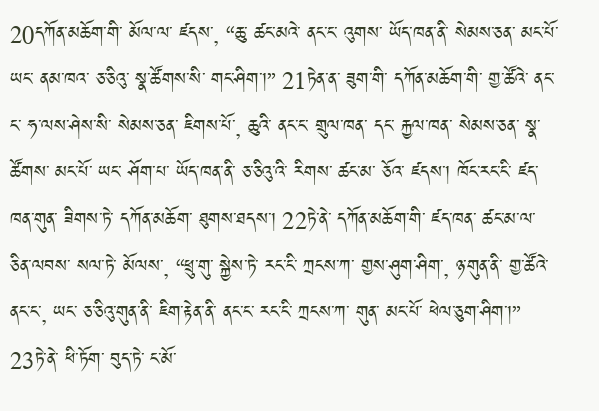20དཀོན་མཆོག་གི་ མོལ་ལ་ ཛདས་, “ཆུ་ ཚང་མའེ་ ནང་ང་ འུགས་ ཡོད་ཁན་ནི་ སེམས་ཅན་ མང་པོ་ ཡང་ ནམ་ཁའ་ ཅ་ཅིའུ་ སྣ་ཚོགས་སི་ གང་ཤིག་།” 21ཏེན་ན་ ཟུག་གི་ དཀོན་མཆོག་གི་ གྱ་ཚོའེ་ ནང་ང་ ཧ་ལས་ཤེས་སི་ སེམས་ཅན་ ཇིགས་པོ་, ཆུའི་ ནང་ང་ གྲུལ་ཁན་ དང་ རྐྱལ་ཁན་ སེམས་ཅན་ སྣ་ཚོགས་ མང་པོ་ ཡང་ ཤོག་པ་ ཡོད་ཁན་ནི་ ཅ་ཅིའུ་འི་ རིགས་ ཚང་མ་ ཅོའ་ ཛདས་། ཁོང་རང་ངི་ ཛད་ཁན་གུན་ ཟིགས་ཏེ་ དཀོན་མཆོག་ ཐུགས་ཐདས་། 22ཏེ་ནེ་ དཀོན་མཆོག་གི་ ཛད་ཁན་ ཚང་མ་ལ་ ཅིན་ལབས་ སལ་ཏེ་ མོལས་, “ཕྲུ་གུ་ སྐྱེས་ཏེ་ རང་ངི་ ཀྲངས་ཀ་ གྱས་ཤུག་ཤིག་, ཉ་གུན་ནི་ གྱ་ཚོའེ་ ནང་ང་, ཡང་ ཅ་ཅིའུ་གུན་ནི་ ཇིག་རྟེན་ནི་ ནང་ང་ རང་ངི་ ཀྲངས་ཀ་ གུན་ མང་པོ་ ཕེལ་ཅུག་ཤིག་།” 23ཏེ་ནེ་ ཕི་ཏོག་ བུད་ཏེ་ ང་མོ་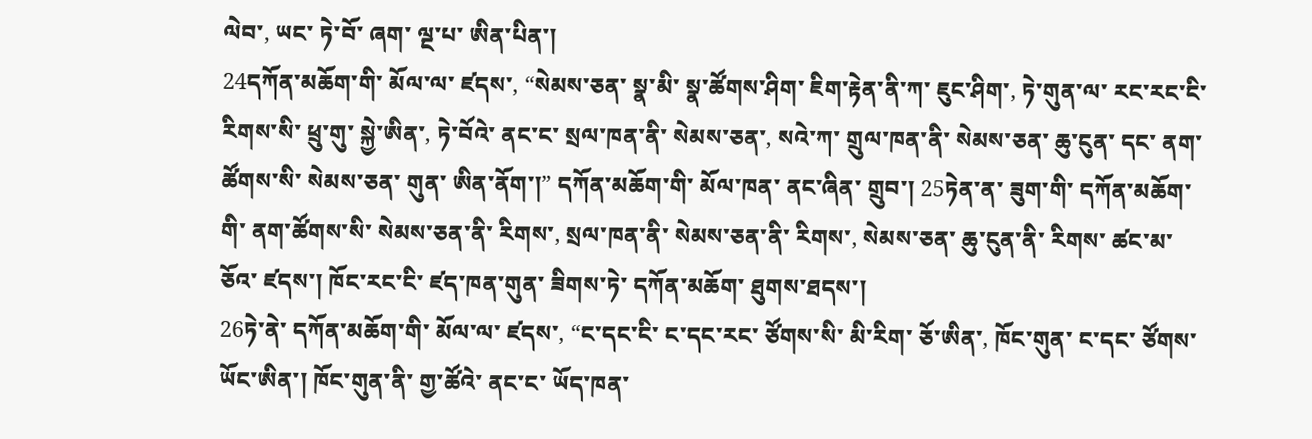ལེབ་, ཡང་ ཏེ་བོ་ ཞག་ ལྔ་པ་ ཨིན་པིན་།
24དཀོན་མཆོག་གི་ མོལ་ལ་ ཛདས་, “སེམས་ཅན་ སྣ་མི་ སྣ་ཚོགས་ཤིག་ ཇིག་རྟེན་ནི་ཀ་ ཇུང་ཤིག་, ཏེ་གུན་ལ་ རང་རང་ངི་ རིགས་སི་ ཕྲུ་གུ་ སྐྱེ་ཨིན་, ཏེ་བོའེ་ ནང་ང་ སྲལ་ཁན་ནི་ སེམས་ཅན་, སའེ་ཀ་ གྲུལ་ཁན་ནི་ སེམས་ཅན་ ཆུ་ངུན་ དང་ ནག་ཚོགས་སི་ སེམས་ཅན་ གུན་ ཨིན་ནོག་།” དཀོན་མཆོག་གི་ མོལ་ཁན་ ནང་ཞིན་ གྲུབ་། 25ཏེན་ན་ ཟུག་གི་ དཀོན་མཆོག་གི་ ནག་ཚོགས་སི་ སེམས་ཅན་ནི་ རིགས་, སྲལ་ཁན་ནི་ སེམས་ཅན་ནི་ རིགས་, སེམས་ཅན་ ཆུ་ངུན་ནི་ རིགས་ ཚང་མ་ ཅོའ་ ཛདས་། ཁོང་རང་ངི་ ཛད་ཁན་གུན་ ཟིགས་ཏེ་ དཀོན་མཆོག་ ཐུགས་ཐདས་།
26ཏེ་ནེ་ དཀོན་མཆོག་གི་ མོལ་ལ་ ཛདས་, “ང་དང་ངི་ ང་དང་རང་ ཙོགས་སི་ མི་རིག་ ཅོ་ཨིན་, ཁོང་གུན་ ང་དང་ ཙོགས་ ཡོང་ཨིན་། ཁོང་གུན་ནི་ གྱ་ཚོའེ་ ནང་ང་ ཡོད་ཁན་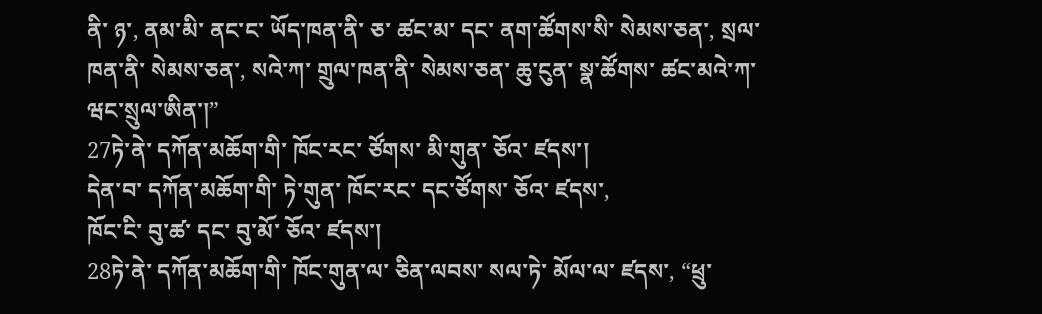ནི་ ཉ་, ནམ་མི་ ནང་ང་ ཡོད་ཁན་ནི་ ཅ་ ཚང་མ་ དང་ ནག་ཚོགས་སི་ སེམས་ཅན་, སྲལ་ཁན་ནི་ སེམས་ཅན་, སའེ་ཀ་ གྲུལ་ཁན་ནི་ སེམས་ཅན་ ཆུ་ངུན་ སྣ་ཚོགས་ ཚང་མའེ་ཀ་ ཝང་སྲུལ་ཨིན་།”
27ཏེ་ནེ་ དཀོན་མཆོག་གི་ ཁོང་རང་ ཙོགས་ མི་གུན་ ཅོའ་ ཛདས་།
དེན་བ་ དཀོན་མཆོག་གི་ ཏེ་གུན་ ཁོང་རང་ དང་ཙོགས་ ཅོའ་ ཛདས་,
ཁོང་ངི་ བུ་ཚ་ དང་ བུ་མོ་ ཅོའ་ ཛདས་།
28ཏེ་ནེ་ དཀོན་མཆོག་གི་ ཁོང་གུན་ལ་ ཅིན་ལབས་ སལ་ཏེ་ མོལ་ལ་ ཛདས་, “ཕྲུ་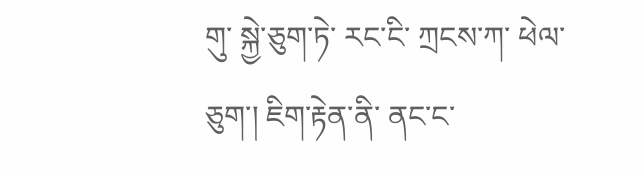གུ་ སྐྱེ་ཅུག་ཏེ་ རང་ངི་ ཀྲངས་ཀ་ ཕེལ་ཅུག་། ཇིག་རྟེན་ནི་ ནང་ང་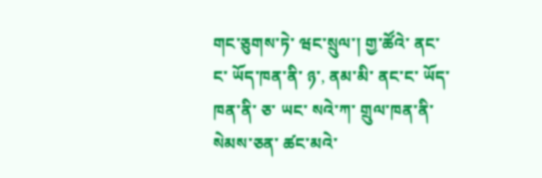གང་ཅུགས་ཏེ་ ཝང་སྲུལ་། གྱ་ཚོའེ་ ནང་ང་ ཡོད་ཁན་ནི་ ཉ་, ནམ་མི་ ནང་ང་ ཡོད་ཁན་ནི་ ཅ་ ཡང་ སའེ་ཀ་ གྲུལ་ཁན་ནི་ སེམས་ཅན་ ཚང་མའེ་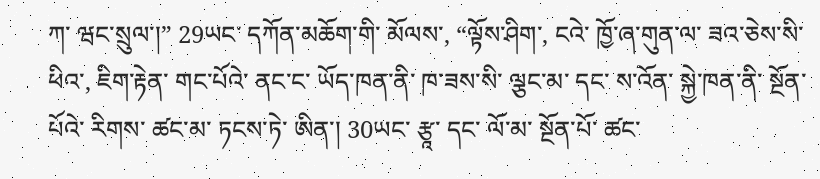ཀ་ ཝང་སྲུལ་།” 29ཡང་ དཀོན་མཆོག་གི་ མོལས་, “ལྟོས་ཤིག་, ངའེ་ ཁྱོ་ཞ་གུན་ལ་ ཟའ་ཅེས་སི་ ཕིའ་, ཇིག་རྟེན་ གང་པོའེ་ ནང་ང་ ཡོད་ཁན་ནི་ ཁ་ཟས་སི་ ལྕང་མ་ དང་ ས་འོན་ སྐྱེ་ཁན་ནི་ སྔོན་པོའེ་ རིགས་ ཚང་མ་ ཏངས་ཏེ་ ཨིན་། 30ཡང་ རྩཱ་ དང་ ལོ་མ་ སྔོན་པོ་ ཚང་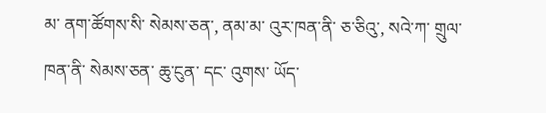མ་ ནག་ཚོགས་སི་ སེམས་ཅན་, ནམ་མ་ འུར་ཁན་ནི་ ཅ་ཅིའུ་, སའེ་ཀ་ གྲུལ་ཁན་ནི་ སེམས་ཅན་ ཆུ་ངུན་ དང་ འུགས་ ཡོད་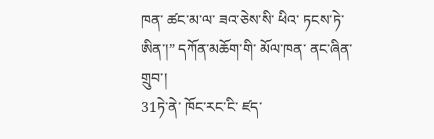ཁན་ ཚང་མ་ལ་ ཟའ་ཅེས་སི་ ཕིའ་ ཏངས་ཏེ་ ཨིན་།” དཀོན་མཆོག་གི་ མོལ་ཁན་ ནང་ཞིན་ གྲུབ་།
31ཏེ་ནེ་ ཁོང་རང་ངི་ ཛད་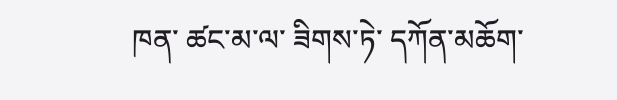ཁན་ ཚང་མ་ལ་ ཟིགས་ཏེ་ དཀོན་མཆོག་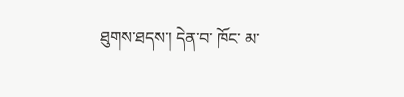ཐུགས་ཐདས་། དེན་བ་ ཁོང་ མ་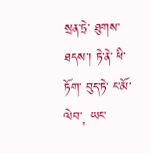སྲན་ཏྲེ་ ཐུགས་ཐདས་། ཏེ་ནེ་ ཕི་ཏོག་ བུད་ཏེ་ ང་མོ་ ལེབ་, ཡང་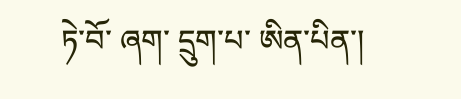ཏེ་བོ་ ཞག་ དྲུག་པ་ ཨིན་པིན་།